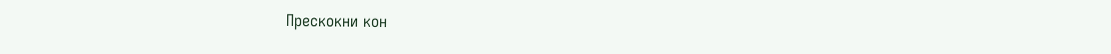Прескокни кон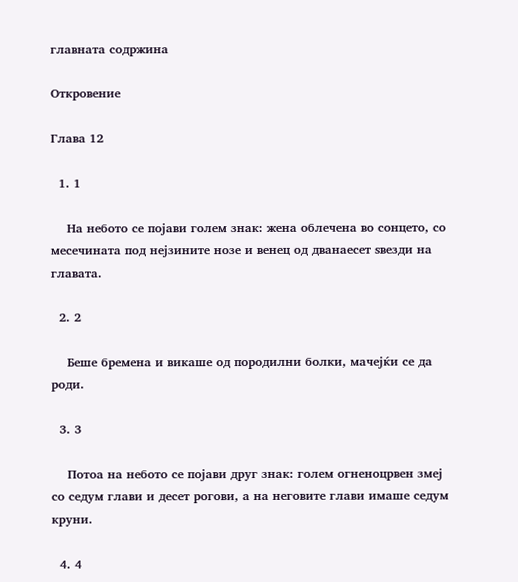главната содржина

Откровение

Глава 12

  1. 1

    На небото се појави голем знак: жена облечена во сонцето, со месечината под нејзините нозе и венец од дванаесет ѕвезди на главата.

  2. 2

    Беше бремена и викаше од породилни болки, мачејќи се да роди.

  3. 3

    Потоа на небото се појави друг знак: голем огненоцрвен змеј со седум глави и десет рогови, а на неговите глави имаше седум круни.

  4. 4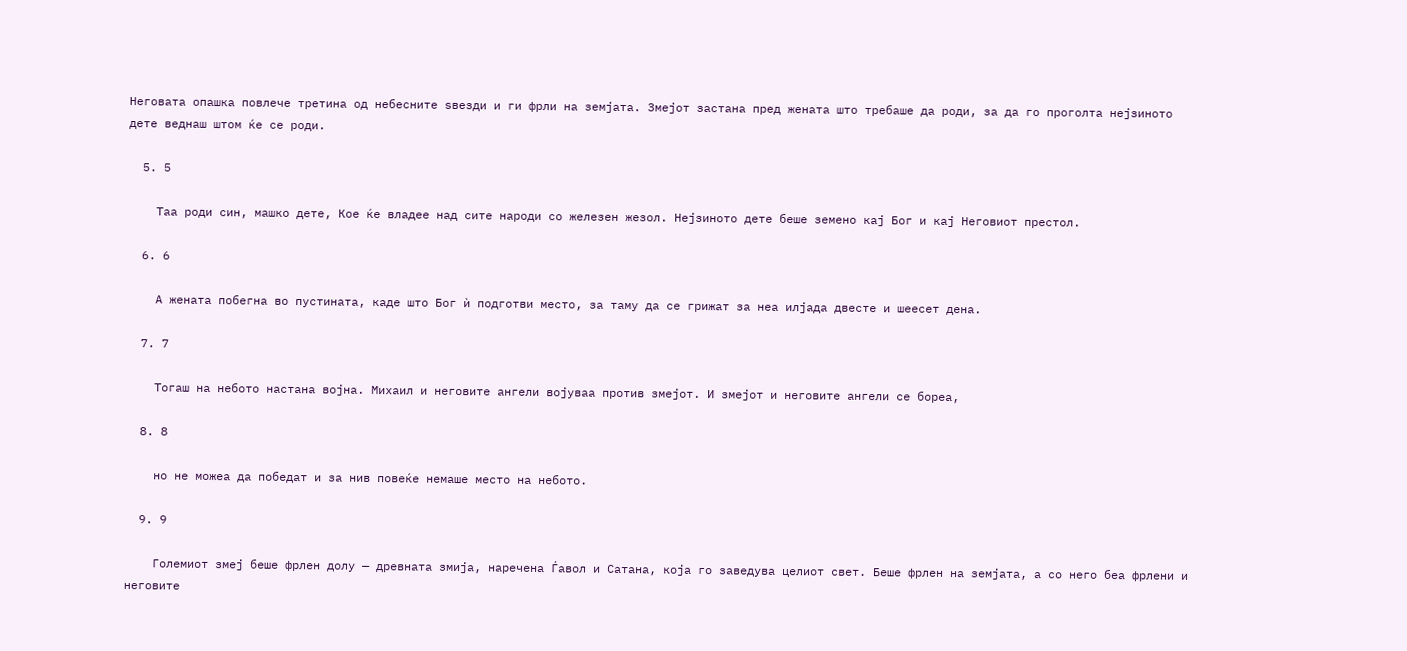Неговата опашка повлече третина од небесните ѕвезди и ги фрли на земјата. Змејот застана пред жената што требаше да роди, за да го проголта нејзиното дете веднаш штом ќе се роди.

  5. 5

    Таа роди син, машко дете, Кое ќе владее над сите народи со железен жезол. Нејзиното дете беше земено кај Бог и кај Неговиот престол.

  6. 6

    А жената побегна во пустината, каде што Бог ѝ подготви место, за таму да се грижат за неа илјада двесте и шеесет дена.

  7. 7

    Тогаш на небото настана војна. Михаил и неговите ангели војуваа против змејот. И змејот и неговите ангели се бореа,

  8. 8

    но не можеа да победат и за нив повеќе немаше место на небото.

  9. 9

    Големиот змеј беше фрлен долу — древната змија, наречена Ѓавол и Сатана, која го заведува целиот свет. Беше фрлен на земјата, а со него беа фрлени и неговите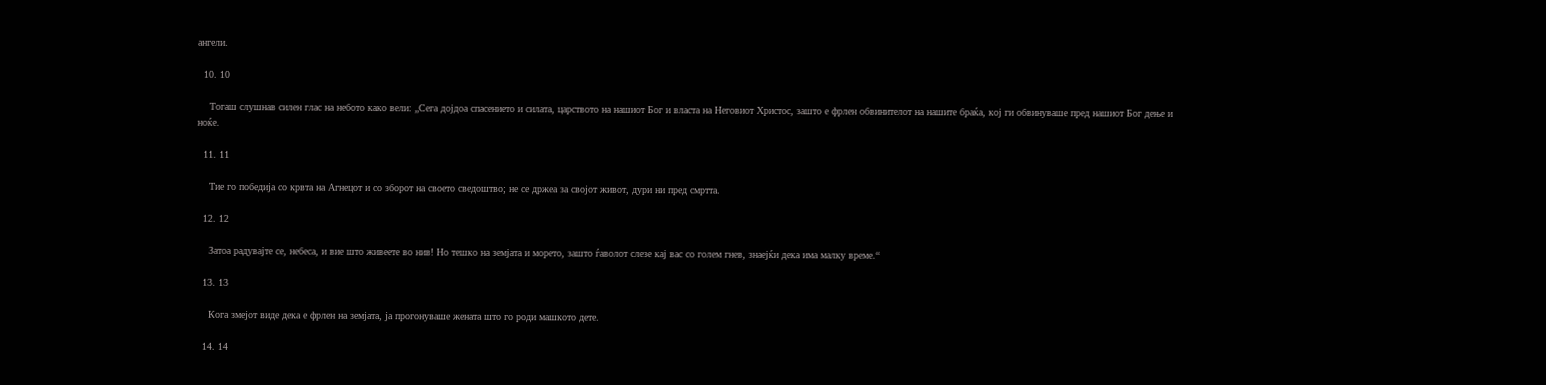ангели.

  10. 10

    Тогаш слушнав силен глас на небото како вели: „Сега дојдоа спасението и силата, царството на нашиот Бог и власта на Неговиот Христос, зашто е фрлен обвинителот на нашите браќа, кој ги обвинуваше пред нашиот Бог дење и ноќе.

  11. 11

    Тие го победија со крвта на Агнецот и со зборот на своето сведоштво; не се држеа за својот живот, дури ни пред смртта.

  12. 12

    Затоа радувајте се, небеса, и вие што живеете во нив! Но тешко на земјата и морето, зашто ѓаволот слезе кај вас со голем гнев, знаејќи дека има малку време.“

  13. 13

    Кога змејот виде дека е фрлен на земјата, ја прогонуваше жената што го роди машкото дете.

  14. 14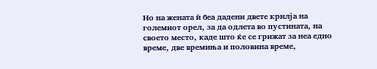Но на жената ѝ беа дадени двете крилја на големиот орел, за да одлета во пустината, на своето место, каде што ќе се грижат за неа едно време, две времиња и половина време,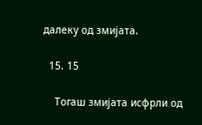далеку од змијата.

  15. 15

    Тогаш змијата исфрли од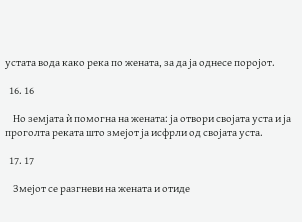устата вода како река по жената, за да ја однесе поројот.

  16. 16

    Но земјата ѝ помогна на жената: ја отвори својата уста и ја проголта реката што змејот ја исфрли од својата уста.

  17. 17

    Змејот се разгневи на жената и отиде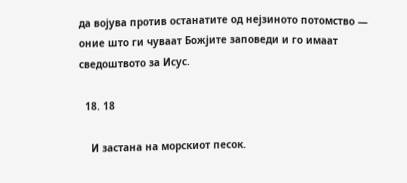да војува против останатите од нејзиното потомство — оние што ги чуваат Божјите заповеди и го имаат сведоштвото за Исус.

  18. 18

    И застана на морскиот песок.